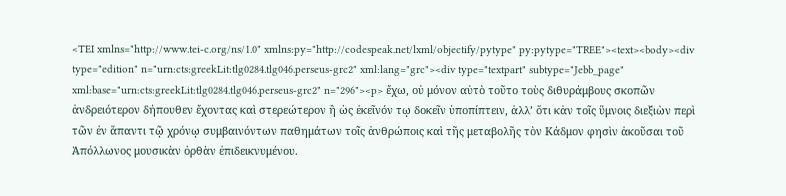<TEI xmlns="http://www.tei-c.org/ns/1.0" xmlns:py="http://codespeak.net/lxml/objectify/pytype" py:pytype="TREE"><text><body><div type="edition" n="urn:cts:greekLit:tlg0284.tlg046.perseus-grc2" xml:lang="grc"><div type="textpart" subtype="Jebb_page" xml:base="urn:cts:greekLit:tlg0284.tlg046.perseus-grc2" n="296"><p> ἔχω, οὐ μόνον αὐτὸ τοῦτο τοὺς διθυράμβους σκοπῶν ἀνδρειότερον δήπουθεν ἔχοντας καὶ στερεώτερον ἢ ὡς ἐκεῖνόν τῳ δοκεῖν ὑποπίπτειν, ἀλλʼ ὅτι κἀν τοῖς ὕμνοις διεξιὼν περὶ τῶν ἐν ἅπαντι τῷ χρόνῳ συμβαινόντων παθημάτων τοῖς ἀνθρώποις καὶ τῆς μεταβολῆς τὸν Κάδμον φησὶν ἀκοῦσαι τοῦ Ἀπόλλωνος μουσικὰν ὀρθὰν ἐπιδεικνυμένου.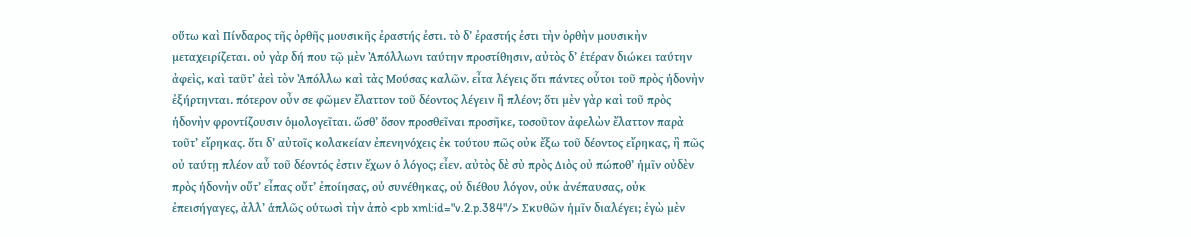οὕτω καὶ Πίνδαρος τῆς ὀρθῆς μουσικῆς ἐραστής ἐστι. τὸ δʼ ἐραστής ἐστι τὴν ὀρθὴν μουσικὴν μεταχειρίζεται. οὐ γὰρ δή που τῷ μὲν Ἀπόλλωνι ταύτην προστίθησιν, αὐτὸς δʼ ἑτέραν διώκει ταύτην ἀφεὶς, καὶ ταῦτʼ ἀεὶ τὸν Ἀπόλλω καὶ τὰς Μούσας καλῶν. εἶτα λέγεις ὅτι πάντες οὗτοι τοῦ πρὸς ἡδονὴν ἐξήρτηνται. πότερον οὖν σε φῶμεν ἔλαττον τοῦ δέοντος λέγειν ἢ πλέον; ὅτι μὲν γὰρ καὶ τοῦ πρὸς ἡδονὴν φροντίζουσιν ὁμολογεῖται. ὥσθʼ ὅσον προσθεῖναι προσῆκε, τοσοῦτον ἀφελὼν ἔλαττον παρὰ τοῦτʼ εἴρηκας. ὅτι δʼ αὐτοῖς κολακείαν ἐπενηνόχεις ἐκ τούτου πῶς οὐκ ἔξω τοῦ δέοντος εἴρηκας, ἢ πῶς οὐ ταύτῃ πλέον αὖ τοῦ δέοντός ἐστιν ἔχων ὁ λόγος; εἶεν. αὐτὸς δὲ σὺ πρὸς Διὸς οὐ πώποθʼ ἡμῖν οὐδὲν πρὸς ἡδονὴν οὔτʼ εἶπας οὔτʼ ἐποίησας, οὐ συνέθηκας, οὐ διέθου λόγον, οὐκ ἀνέπαυσας, οὐκ ἐπεισήγαγες, ἀλλʼ ἁπλῶς οὑτωσὶ τὴν ἀπὸ <pb xml:id="v.2.p.384"/> Σκυθῶν ἡμῖν διαλέγει; ἐγὼ μὲν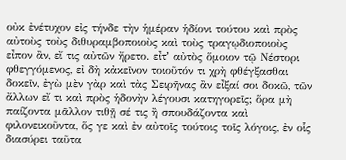οὐκ ἐνέτυχον εἰς τήνδε τὴν ἡμέραν ἡδίονι τούτου καὶ πρὸς αὐτοὺς τοὺς διθυραμβοποιοὺς καὶ τοὺς τραγῳδιοποιοὺς εἶπον ἂν, εἴ τις αὐτῶν ἤρετο. εἶτʼ αὐτὸς ὅμοιον τῷ Νέστορι φθεγγόμενος, εἰ δὴ κἀκεῖνον τοιοῦτόν τι χρὴ φθέγξασθαι δοκεῖν, ἐγὼ μὲν γὰρ καὶ τὰς Σειρῆνας ἂν εἶξαί σοι δοκῶ, τῶν ἄλλων εἴ τι καὶ πρὸς ἡδονὴν λέγουσι κατηγορεῖς; ὅρα μὴ παίζοντα μᾶλλον τιθῇ σέ τις ἢ σπουδάζοντα καὶ φιλονεικοῦντα, ὅς γε καὶ ἐν αὐτοῖς τούτοις τοῖς λόγοις, ἐν οἷς διασύρει ταῦτα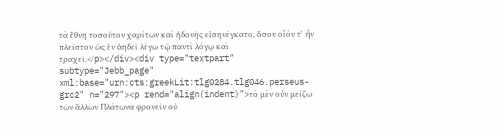τὰ ἔθνη τοσοῦτον χαρίτων καὶ ἡδονῆς εἰσηνέγκατο, ὅσον οἷόν τʼ ἦν πλεῖστον ὡς ἐν ἀηδεῖ λέγω τῷ παντὶ λόγῳ καὶ τραχεῖ.</p></div><div type="textpart" subtype="Jebb_page" xml:base="urn:cts:greekLit:tlg0284.tlg046.perseus-grc2" n="297"><p rend="align(indent)">τὸ μὲν οὖν μείζω τῶν ἄλλων Πλάτωνα φρονεῖν οὐ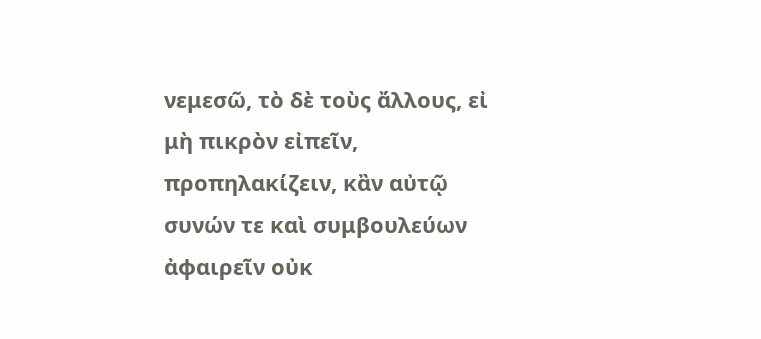νεμεσῶ, τὸ δὲ τοὺς ἄλλους, εἰ μὴ πικρὸν εἰπεῖν, προπηλακίζειν, κἂν αὐτῷ συνών τε καὶ συμβουλεύων ἀφαιρεῖν οὐκ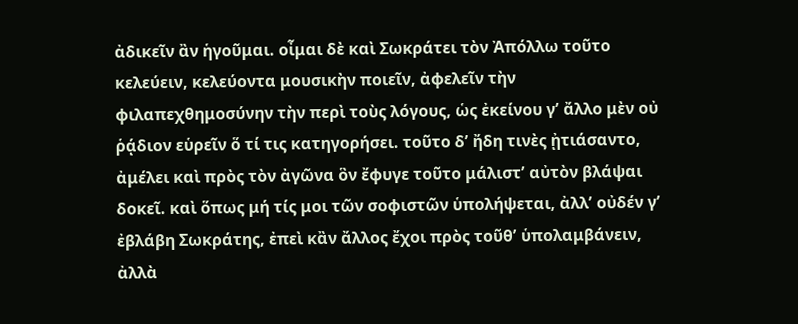ἀδικεῖν ἂν ἡγοῦμαι. οἶμαι δὲ καὶ Σωκράτει τὸν Ἀπόλλω τοῦτο κελεύειν, κελεύοντα μουσικὴν ποιεῖν, ἀφελεῖν τὴν φιλαπεχθημοσύνην τὴν περὶ τοὺς λόγους, ὡς ἐκείνου γʼ ἄλλο μὲν οὐ ῥᾴδιον εὑρεῖν ὅ τί τις κατηγορήσει. τοῦτο δʼ ἤδη τινὲς ᾐτιάσαντο, ἀμέλει καὶ πρὸς τὸν ἀγῶνα ὃν ἔφυγε τοῦτο μάλιστʼ αὐτὸν βλάψαι δοκεῖ. καὶ ὅπως μή τίς μοι τῶν σοφιστῶν ὑπολήψεται, ἀλλʼ οὐδέν γʼ ἐβλάβη Σωκράτης, ἐπεὶ κἂν ἄλλος ἔχοι πρὸς τοῦθʼ ὑπολαμβάνειν, ἀλλὰ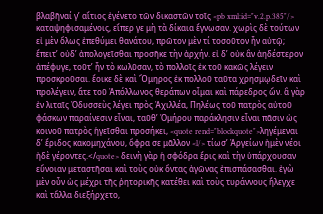βλαβῆναί γʼ αἴτιος ἐγένετο τῶν δικαστῶν τοῖς <pb xml:id="v.2.p.385"/> καταψηφισαμένοις, εἴπερ γε μὴ τὰ δίκαια ἔγνωσαν. χωρὶς δὲ τούτων εἰ μὲν ὅλως ἐπεθύμει θανάτου, πρῶτον μὲν τί τοσοῦτον ἦν αὐτῷ; ἔπειτʼ οὐδʼ ἀπολογεῖσθαι προσῆκε τὴν ἀρχήν. εἰ δʼ οὐκ ἂν ἀηδέστερον ἀπέφυγε, τοῦτʼ ἦν τὸ κωλῦσαν, τὸ πολλοῖς ἐκ τοῦ κακῶς λέγειν προσκροῦσαι. ἔοικε δὲ καὶ Ὅμηρος ἐκ πολλοῦ ταῦτα χρησμῳδεῖν καὶ προλέγειν, ἅτε τοῦ Ἀπόλλωνος θεράπων οἶμαι καὶ πάρεδρος ὤν. ἃ γὰρ ἐν λιταῖς Ὀδυσσεὺς λέγει πρὸς Ἀχιλλέα, Πηλέως τοῦ πατρὸς αὐτοῦ φάσκων παραίνεσιν εἶναι, ταῦθʼ Ὁμήρου παράκλησιν εἶναι πᾶσιν ὡς κοινοῦ πατρὸς ἡγεῖσθαι προσήκει, <quote rend="blockquote">ληγέμεναι δʼ ἔριδος κακομηχάνου, ὄφρα σε μᾶλλον <l/> τίωσʼ Ἀργείων ἠμὲν νέοι ἠδὲ γέροντες.</quote> δεινὴ γὰρ ἡ σφόδρα ἔρις καὶ τὴν ὑπάρχουσαν εὔνοιαν μεταστῆσαι καὶ τοὺς οὐκ ὄντας ἀγῶνας ἐπισπάσασθαι. ἐγὼ μὲν οὖν ὡς μέχρι τῆς ῥητορικῆς κατέθει καὶ τοὺς τυράννους ἤλεγχε καὶ τἄλλα διεξήρχετο,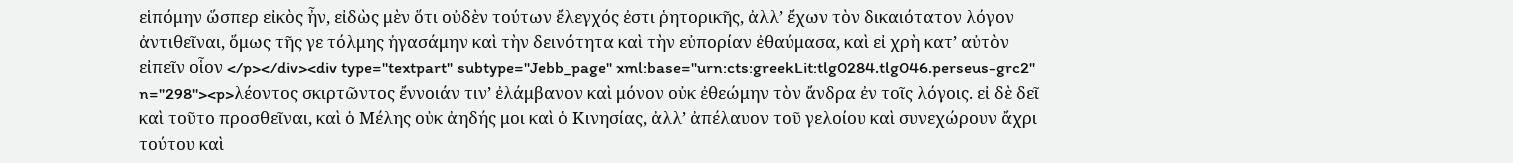εἱπόμην ὥσπερ εἰκὸς ἦν, εἰδὼς μὲν ὅτι οὐδὲν τούτων ἔλεγχός ἐστι ῥητορικῆς, ἀλλʼ ἔχων τὸν δικαιότατον λόγον ἀντιθεῖναι, ὅμως τῆς γε τόλμης ἠγασάμην καὶ τὴν δεινότητα καὶ τὴν εὐπορίαν ἐθαύμασα, καὶ εἰ χρὴ κατʼ αὐτὸν εἰπεῖν οἷον </p></div><div type="textpart" subtype="Jebb_page" xml:base="urn:cts:greekLit:tlg0284.tlg046.perseus-grc2" n="298"><p>λέοντος σκιρτῶντος ἔννοιάν τινʼ ἐλάμβανον καὶ μόνον οὐκ ἐθεώμην τὸν ἄνδρα ἐν τοῖς λόγοις. εἰ δὲ δεῖ καὶ τοῦτο προσθεῖναι, καὶ ὁ Μέλης οὐκ ἀηδής μοι καὶ ὁ Κινησίας, ἀλλʼ ἀπέλαυον τοῦ γελοίου καὶ συνεχώρουν ἄχρι τούτου καὶ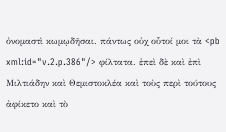ὀνομαστὶ κωμῳδῆσαι. πάντως οὐχ οὗτοί μοι τὰ <pb xml:id="v.2.p.386"/> φίλτατα. ἐπεὶ δὲ καὶ ἐπὶ Μιλτιάδην καὶ Θεμιστοκλέα καὶ τοὺς περὶ τούτους ἀφίκετο καὶ τὸ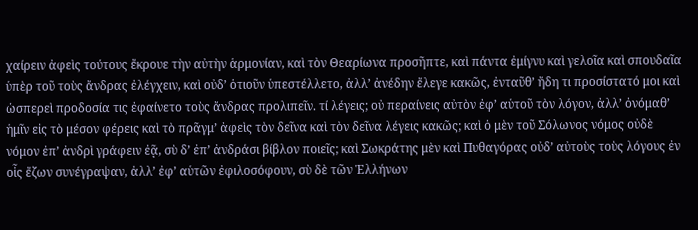χαίρειν ἀφεὶς τούτους ἔκρουε τὴν αὐτὴν ἁρμονίαν, καὶ τὸν Θεαρίωνα προσῆπτε, καὶ πάντα ἐμίγνυ καὶ γελοῖα καὶ σπουδαῖα ὑπὲρ τοῦ τοὺς ἄνδρας ἐλέγχειν, καὶ οὐδʼ ὁτιοῦν ὑπεστέλλετο, ἀλλʼ ἀνέδην ἔλεγε κακῶς, ἐνταῦθʼ ἤδη τι προσίστατό μοι καὶ ὡσπερεὶ προδοσία τις ἐφαίνετο τοὺς ἄνδρας προλιπεῖν. τί λέγεις; οὐ περαίνεις αὐτὸν ἐφʼ αὑτοῦ τὸν λόγον, ἀλλʼ ὀνόμαθʼ ἡμῖν εἰς τὸ μέσον φέρεις καὶ τὸ πρᾶγμʼ ἀφεὶς τὸν δεῖνα καὶ τὸν δεῖνα λέγεις κακῶς; καὶ ὁ μὲν τοῦ Σόλωνος νόμος οὐδὲ νόμον ἐπʼ ἀνδρὶ γράφειν ἐᾷ, σὺ δʼ ἐπʼ ἀνδράσι βίβλον ποιεῖς; καὶ Σωκράτης μὲν καὶ Πυθαγόρας οὐδʼ αὐτοὺς τοὺς λόγους ἐν οἷς ἔζων συνέγραψαν, ἀλλʼ ἐφʼ αὑτῶν ἐφιλοσόφουν, σὺ δὲ τῶν Ἑλλήνων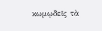κωμῳδεῖς τὰ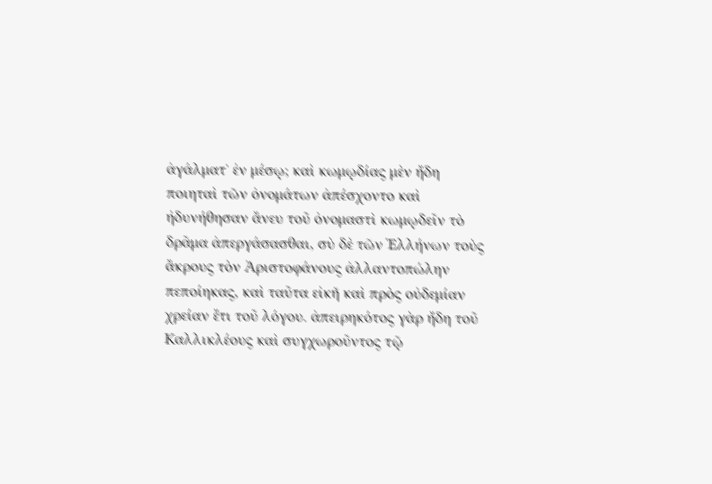ἀγάλματʼ ἐν μέσῳ; καὶ κωμῳδίας μὲν ἤδη ποιηταὶ τῶν ὀνομάτων ἀπέσχοντο καὶ ἠδυνήθησαν ἄνευ τοῦ ὀνομαστὶ κωμῳδεῖν τὸ δρᾶμα ἀπεργάσασθαι, σὺ δὲ τῶν Ἑλλήνων τοὺς ἄκρους τὸν Ἀριστοφάνους ἀλλαντοπώλην πεποίηκας, καὶ ταῦτα εἰκῆ καὶ πρὸς οὐδεμίαν χρείαν ἔτι τοῦ λόγου. ἀπειρηκότος γὰρ ἤδη τοῦ Καλλικλέους καὶ συγχωροῦντος τῷ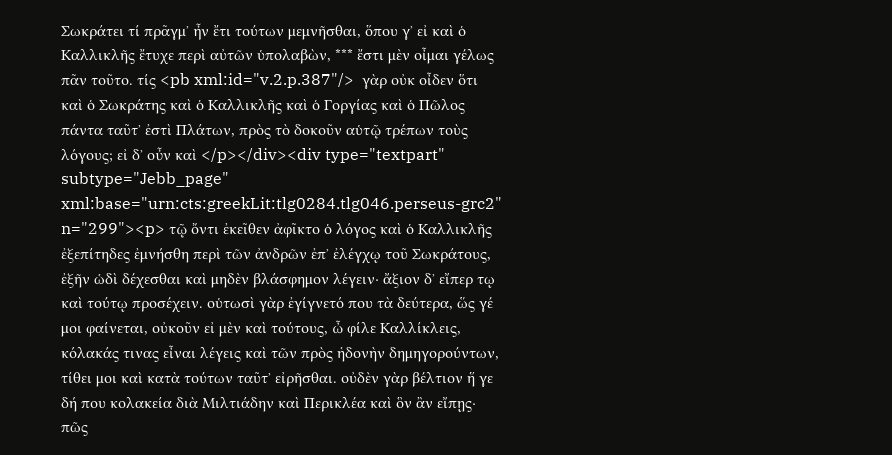Σωκράτει τί πρᾶγμʼ ἦν ἔτι τούτων μεμνῆσθαι, ὅπου γʼ εἰ καὶ ὁ Καλλικλῆς ἔτυχε περὶ αὐτῶν ὑπολαβὼν, *** ἔστι μὲν οἶμαι γέλως πᾶν τοῦτο. τίς <pb xml:id="v.2.p.387"/>  γὰρ οὐκ οἶδεν ὅτι καὶ ὁ Σωκράτης καὶ ὁ Καλλικλῆς καὶ ὁ Γοργίας καὶ ὁ Πῶλος πάντα ταῦτʼ ἐστὶ Πλάτων, πρὸς τὸ δοκοῦν αὑτῷ τρέπων τοὺς λόγους; εἰ δʼ οὖν καὶ </p></div><div type="textpart" subtype="Jebb_page" xml:base="urn:cts:greekLit:tlg0284.tlg046.perseus-grc2" n="299"><p> τῷ ὄντι ἐκεῖθεν ἀφῖκτο ὁ λόγος καὶ ὁ Καλλικλῆς ἐξεπίτηδες ἐμνήσθη περὶ τῶν ἀνδρῶν ἐπʼ ἐλέγχῳ τοῦ Σωκράτους, ἐξῆν ὡδὶ δέχεσθαι καὶ μηδὲν βλάσφημον λέγειν· ἄξιον δʼ εἴπερ τῳ καὶ τούτῳ προσέχειν. οὑτωσὶ γὰρ ἐγίγνετό που τὰ δεύτερα, ὥς γέ μοι φαίνεται, οὐκοῦν εἰ μὲν καὶ τούτους, ὦ φίλε Καλλίκλεις, κόλακάς τινας εἶναι λέγεις καὶ τῶν πρὸς ἡδονὴν δημηγορούντων, τίθει μοι καὶ κατὰ τούτων ταῦτʼ εἰρῆσθαι. οὐδὲν γὰρ βέλτιον ἥ γε δή που κολακεία διὰ Μιλτιάδην καὶ Περικλέα καὶ ὃν ἂν εἴπῃς· πῶς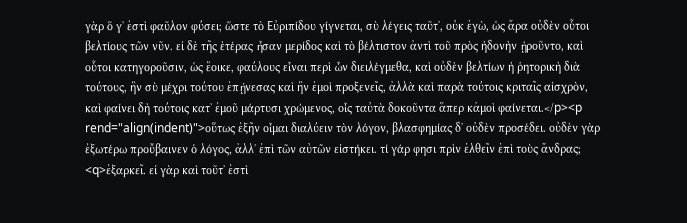γὰρ ὅ γʼ ἐστὶ φαῦλον φύσει; ὥστε τὸ Εὐριπίδου γίγνεται, σὺ λέγεις ταῦτʼ, οὐκ ἐγὼ, ὡς ἄρα οὐδὲν οὗτοι βελτίους τῶν νῦν. εἰ δὲ τῆς ἑτέρας ἦσαν μερίδος καὶ τὸ βέλτιστον ἀντὶ τοῦ πρὸς ἡδονὴν ᾑροῦντο, καὶ οὗτοι κατηγοροῦσιν, ὡς ἔοικε, φαύλους εἶναι περὶ ὧν διειλέγμεθα, καὶ οὐδὲν βελτίων ἡ ῥητορικὴ διὰ τούτους, ἣν σὺ μέχρι τούτου ἐπῄνεσας καὶ ἣν ἐμοὶ προξενεῖς, ἀλλὰ καὶ παρὰ τούτοις κριταῖς αἰσχρὸν, καὶ φαίνει δὴ τούτοις κατʼ ἐμοῦ μάρτυσι χρώμενος, οἷς ταὐτὰ δοκοῦντα ἅπερ κἀμοὶ φαίνεται.</p><p rend="align(indent)">οὕτως ἐξῆν οἶμαι διαλύειν τὸν λόγον, βλασφημίας δʼ οὐδὲν προσέδει. οὐδὲν γὰρ ἐξωτέρω προὔβαινεν ὁ λόγος, ἀλλʼ ἐπὶ τῶν αὐτῶν εἱστήκει. τί γάρ φησι πρὶν ἐλθεῖν ἐπὶ τοὺς ἄνδρας; <q>ἐξαρκεῖ. εἰ γὰρ καὶ τοῦτʼ ἐστὶ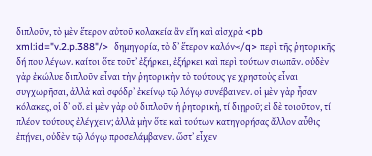διπλοῦν, τὸ μὲν ἕτερον αὐτοῦ κολακεία ἂν εἴη καὶ αἰσχρὰ <pb xml:id="v.2.p.388"/>  δημηγορία, τὸ δʼ ἕτερον καλόν·</q> περὶ τῆς ῥητορικῆς δή που λέγων. καίτοι ὅτε τοῦτʼ ἐξήρκει, ἐξήρκει καὶ περὶ τούτων σιωπᾶν. οὐδὲν γὰρ ἐκώλυε διπλοῦν εἶναι τὴν ῥητορικὴν τὸ τούτους γε χρηστοὺς εἶναι συγχωρῆσαι, ἀλλὰ καὶ σφόδρʼ ἐκείνῳ τῷ λόγῳ συνέβαινεν. οἱ μὲν γὰρ ἦσαν κόλακες, οἱ δʼ οὔ. εἰ μὲν γὰρ οὐ διπλοῦν ἡ ῥητορικὴ, τί διῃροῦ; εἰ δὲ τοιοῦτον, τί πλέον τούτους ἐλέγχειν; ἀλλὰ μὴν ὅτε καὶ τούτων κατηγορήσας ἄλλον αὖθις ἐπῄνει, οὐδὲν τῷ λόγῳ προσελάμβανεν. ὥστʼ εἶχεν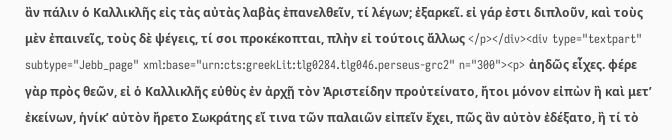ἂν πάλιν ὁ Καλλικλῆς εἰς τὰς αὐτὰς λαβὰς ἐπανελθεῖν, τί λέγων; ἐξαρκεῖ. εἰ γάρ ἐστι διπλοῦν, καὶ τοὺς μὲν ἐπαινεῖς, τοὺς δὲ ψέγεις, τί σοι προκέκοπται, πλὴν εἰ τούτοις ἄλλως </p></div><div type="textpart" subtype="Jebb_page" xml:base="urn:cts:greekLit:tlg0284.tlg046.perseus-grc2" n="300"><p> ἀηδῶς εἶχες. φέρε γὰρ πρὸς θεῶν, εἰ ὁ Καλλικλῆς εὐθὺς ἐν ἀρχῇ τὸν Ἀριστείδην προὐτείνατο, ἤτοι μόνον εἰπὼν ἢ καὶ μετʼ ἐκείνων, ἡνίκʼ αὐτὸν ἤρετο Σωκράτης εἴ τινα τῶν παλαιῶν εἰπεῖν ἔχει, πῶς ἂν αὐτὸν ἐδέξατο, ἢ τί τὸ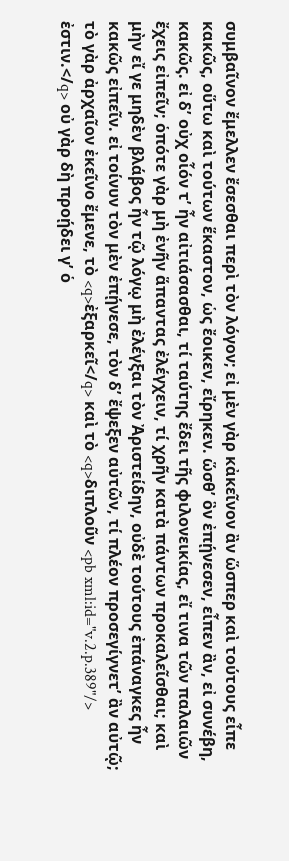συμβαῖνον ἔμελλεν ἔσεσθαι περὶ τὸν λόγον; εἰ μὲν γὰρ κἀκεῖνον ἂν ὥσπερ καὶ τούτους εἶπε κακῶς, οὕτω καὶ τούτων ἕκαστον, ὡς ἔοικεν, εἴρηκεν. ὥσθʼ ὃν ἐπῄνεσεν, εἶπεν ἂν, εἰ συνέβη, κακῶς. εἰ δʼ οὐχ οἷόν τʼ ἦν αἰτιάσασθαι, τί ταύτης ἔδει τῆς φιλονεικίας, εἴ τινα τῶν παλαιῶν ἔχεις εἰπεῖν; ὁπότε γὰρ μὴ ἐνῆν ἅπαντας ἐλέγχειν, τί χρῆν κατὰ πάντων προκαλεῖσθαι; καὶ μὴν εἴ γε μηδὲν βλάβος ἦν τῷ λόγῳ μὴ ἐλέγξαι τὸν Ἀριστείδην, οὐδὲ τούτους ἐπάναγκες ἦν κακῶς εἰπεῖν. εἰ τοίνυν τὸν μὲν ἐπῄνεσε, τὸν δʼ ἔψεξεν αὐτῶν, τί πλέον προσεγίγνετʼ ἂν αὐτῷ; τὸ γὰρ ἀρχαῖον ἐκεῖνο ἔμενε, τὸ <q>ἐξαρκεῖ</q> καὶ τὸ <q>διπλοῦν <pb xml:id="v.2.p.389"/>  ἐστιν.</q> οὐ γὰρ δὴ προῄδει γʼ ὁ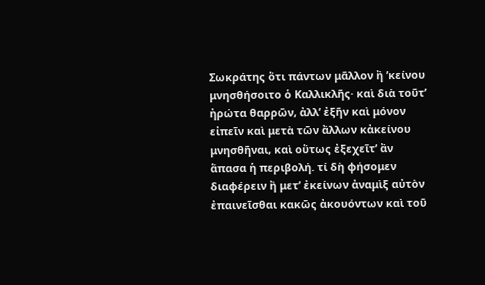Σωκράτης ὅτι πάντων μᾶλλον ἢ ʼκείνου μνησθήσοιτο ὁ Καλλικλῆς· καὶ διὰ τοῦτʼ ἠρώτα θαρρῶν, ἀλλʼ ἐξῆν καὶ μόνον εἰπεῖν καὶ μετὰ τῶν ἄλλων κἀκείνου μνησθῆναι, καὶ οὕτως ἐξεχεῖτʼ ἂν ἅπασα ἡ περιβολή. τί δὴ φήσομεν διαφέρειν ἢ μετʼ ἐκείνων ἀναμὶξ αὐτὸν ἐπαινεῖσθαι κακῶς ἀκουόντων καὶ τοῦ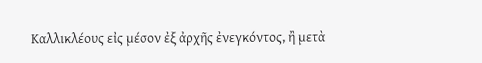Καλλικλέους εἰς μέσον ἐξ ἀρχῆς ἐνεγκόντος, ἢ μετὰ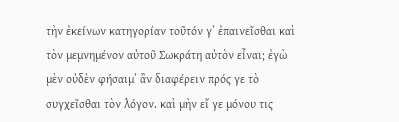τὴν ἐκείνων κατηγορίαν τοῦτόν γʼ ἐπαινεῖσθαι καὶ τὸν μεμνημένον αὐτοῦ Σωκράτη αὐτὸν εἶναι; ἐγὼ μὲν οὐδὲν φήσαιμʼ ἂν διαφέρειν πρός γε τὸ συγχεῖσθαι τὸν λόγον. καὶ μὴν εἴ γε μόνου τις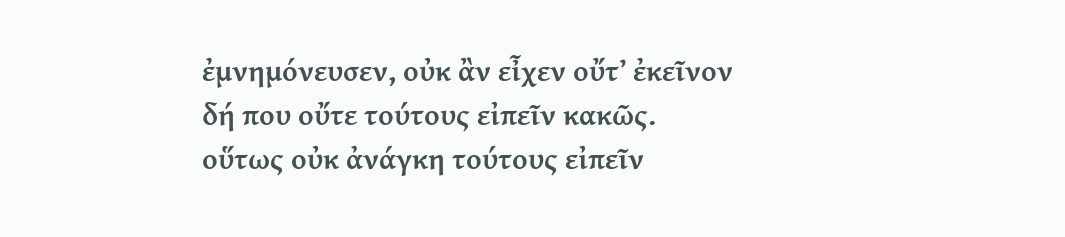ἐμνημόνευσεν, οὐκ ἂν εἶχεν οὔτʼ ἐκεῖνον δή που οὔτε τούτους εἰπεῖν κακῶς. οὕτως οὐκ ἀνάγκη τούτους εἰπεῖν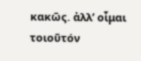κακῶς. ἀλλʼ οἶμαι τοιοῦτόν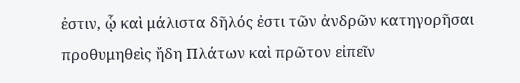ἐστιν, ᾧ καὶ μάλιστα δῆλός ἐστι τῶν ἀνδρῶν κατηγορῆσαι προθυμηθεὶς ἤδη Πλάτων καὶ πρῶτον εἰπεῖν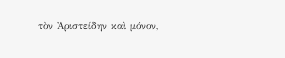τὸν Ἀριστείδην καὶ μόνον,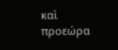καὶ προεώρα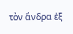τὸν ἄνδρα ἐξ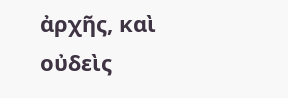ἀρχῆς, καὶ οὐδεὶς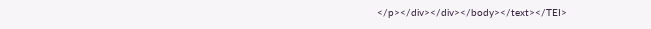</p></div></div></body></text></TEI>